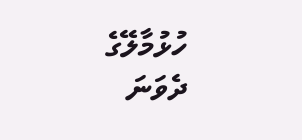ހުޅުމާލޭގެ ދެވަނަ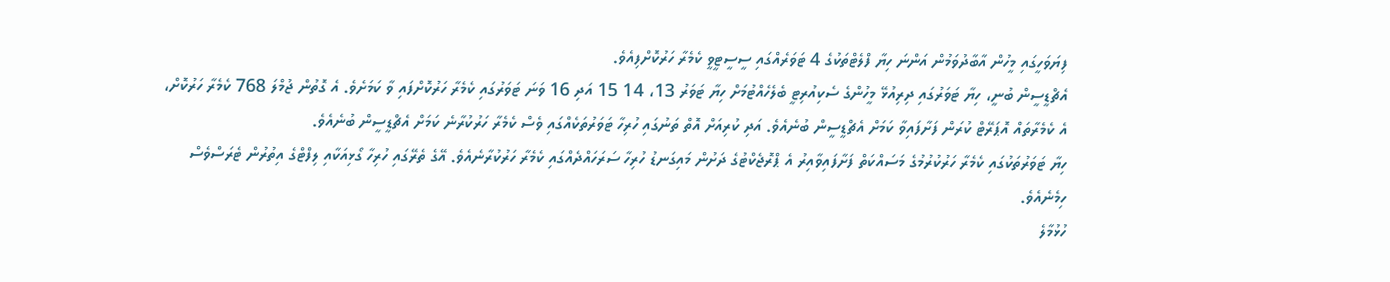ފިޔަވަހީގައި މީހުން އާބާދުވަމުން އަންނަ ހިޔާ ފްލެޓްތަކުގެ 4 ޓަވަރެއްގައި ސީސީޓީވީ ކެމެރާ ހަރުކޮށްފިއެވެ.
އެޗްޑީސީން ބުނީ، ހިޔާ ޓަވަރުގައި ދިރިއުޅޭ މީހުންގެ ސެކިއުރިޓީ ބެލެހެއްޓުމަށް ހިޔާ ޓަވަރު 13، 14 15 އަދި 16 ވަނަ ޓަވަރުގައި ކެމެރާ ހަރުކޮށްފައި ވާ ކަމަށެވެ. އެ ގޮތުން ޖުމްލަ 768 ކެމެރާ ހަރުކޮށް، އެ ކެމެރާތައް އޮޕަރޭޓް ކުރަން ފަށާފައިވާ ކަމަށް އެޗްޑީސީން ބުނެއެވެ. އަދި ކުރިއަށް އޮތް ތަނުގައި ހުރިހާ ޓަވަރުތަކެއްގައި ވެސް ކެމެރާ ހަރުކުރާނެ ކަމަށް އެޗްޑީސީން ބުނެއެވެ.
ހިޔާ ޓަވަރުތަކުގައި ކެމެރާ ހަރުކުރުމުގެ މަސައްކަތް ފަށާފައިވާއިރު އެ ޕްރޮޖެކްޓުގެ ދަށުން މައިގަނޑު ހުރިހާ ސަރަހައްދެއްގައި ކެމެރާ ހަރުކުރާނެއެވެ. އޭގެ ތެރޭގައި ހުރިހާ ގޯޅިއަކާއި ލިފްޓްގެ އިތުރުން ޓެރަސްވެސް ހިމެނެއެވެ.
ހުޅުމާލެ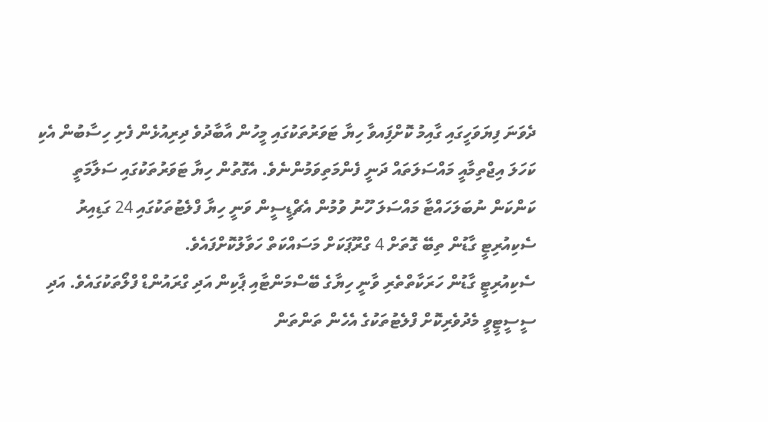ދެވަނަ ފިޔަވަހީގައި ގާއިމު ކޮށްފަިއވާ ހިޔާ ޓަވަރުތަކުގައި މީހުން އާބާދުވެ ދިރިއުޅެން ފެށި ހިސާބުން އެކި ކަހަލަ އިޖްތިމާއީ މައްސަލަތައް ދަނީ ފެންމަތިވަމުންނެވެ. އެގޮތުން ހިޔާ ޓަވަރުތަކުގައި ސަލާމަތީ ކަންކަން ނުބަލަހައްޓާ މައްސަލަ ހޫނު ވުމުން އެޗްޑީސީން ވަނީ ހިޔާ ފްލެޓުތަކުގައި 24 ގަޑިއިރު ސެކިއުރިޓީ ގާޑުން ތިބޭ ގޮތަށް 4 ގްރޫޕަކަށް މަސައްކަތް ހަވާލުކޮށްފައެވެ.
ސެކިއުރިޓީ ގާޑުން ހަރަކާތްތެރި ވާނީ ހިޔާގެ ބޭސްމަންޓާއި ޕާކިން އަދި ގްރައުންޑް ފްލޯތަކުގައެވެ. އަދި ސީސީޓީވީ މެދުވެރިކޮށް ފްލެޓުތަކުގެ އެހެން ތަންތަން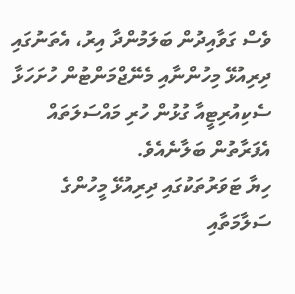ވެސް ގަވާއިދުން ބަލަމުންދާ އިރު، އެތަނުގައި ދިރިއުޅޭ މިހުންނާއި މެނޭޖްމަންޓުން ހުށަހަޅާ ސެކިއުރިޓީއާ ގުޅުން ހުރި މައްސަލަތައް އެފަރާތުން ބަލާނެއެވެ.
ހިޔާ ޓަވަރުތަކުގައި ދިރިއުޅޭ މީހުންގެ ސަލާމަތާއި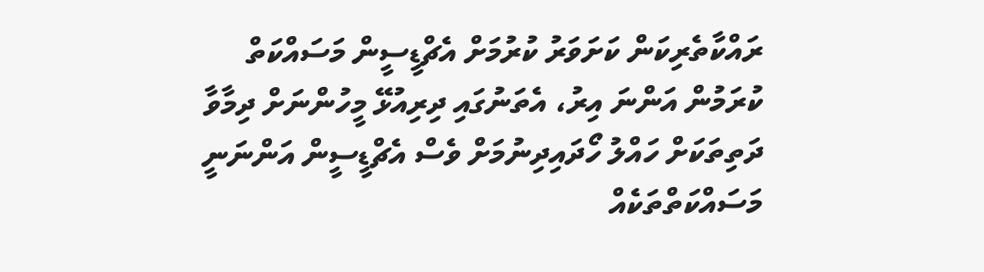ރައްކާތެރިކަން ކަށަވަރު ކުރުމަށް އެޗްޑީސީން މަސައްކަތް ކުރަމުން އަންނަ އިރު، އެތަނުގައި ދިރިއުޅޭ މީހުންނަށް ދިމާވާ ދަތިތަކަށް ހައްލު ހޯދައިދިނުމަށް ވެސް އެޗްޑީސީން އަންނަނީ މަސައްކަތްތަކެއް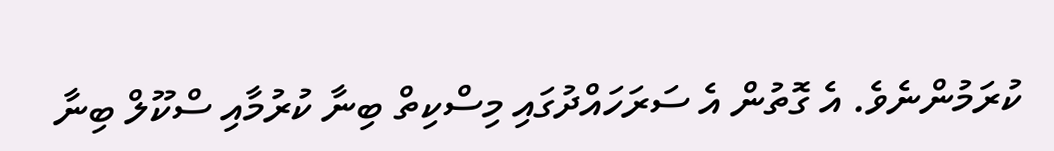ކުރަމުންނެވެ. އެ ގޮތުން އެ ސަރަހައްދުގައި މިސްކިތް ބިނާ ކުރުމާއި ސްކޫލް ބިނާ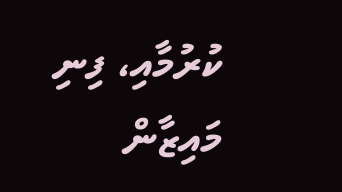ކުރުމާއި، ފިނި މައިޒާން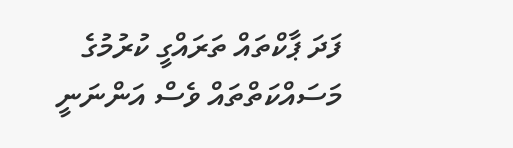ފަދަ ޕާކްތައް ތަރައްގީ ކުރުމުގެ މަސައްކަތްތައް ވެސް އަންނަނީ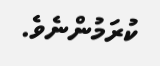ކުރަމުންނެވެ.